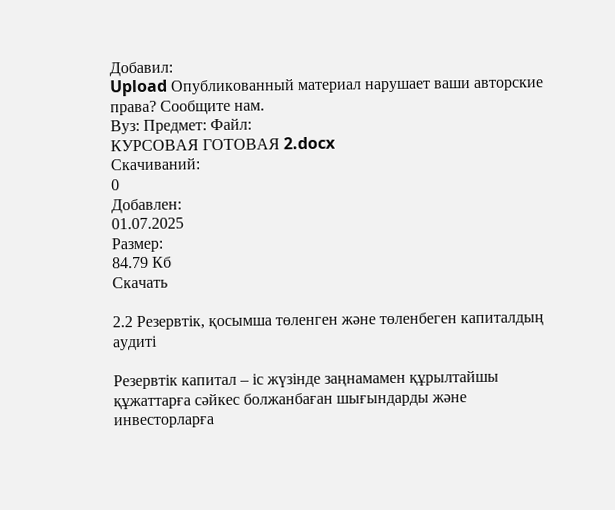Добавил:
Upload Опубликованный материал нарушает ваши авторские права? Сообщите нам.
Вуз: Предмет: Файл:
КУРСОВАЯ ГОТОВАЯ 2.docx
Скачиваний:
0
Добавлен:
01.07.2025
Размер:
84.79 Кб
Скачать

2.2 Резервтік, қосымша төленген және төленбеген капиталдың аудиті

Резервтік капитал – іс жүзінде заңнамамен құрылтайшы құжаттарға сәйкес болжанбаған шығындарды және инвесторларға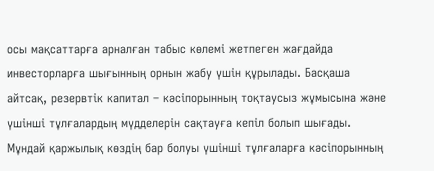осы мақсаттарға арналған табыс көлемі жетпеген жағдайда инвесторларға шығынның орнын жабу үшін құрылады. Басқаша айтсақ, резервтік капитал – кәсіпорынның тоқтаусыз жұмысына және үшінші тұлғалардың мүдделерін сақтауға кепіл болып шығады. Мұндай қаржылық көздің бар болуы үшінші тұлғаларға кәсіпорынның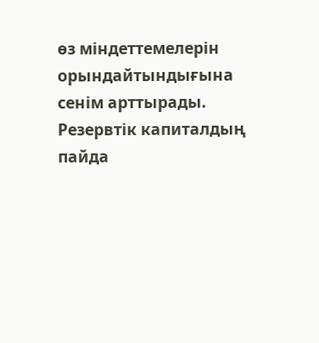өз міндеттемелерін орындайтындығына сенім арттырады. Резервтік капиталдың пайда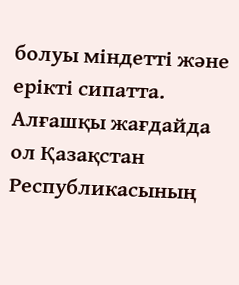болуы міндетті және ерікті сипатта. Алғашқы жағдайда ол Қазақстан Республикасының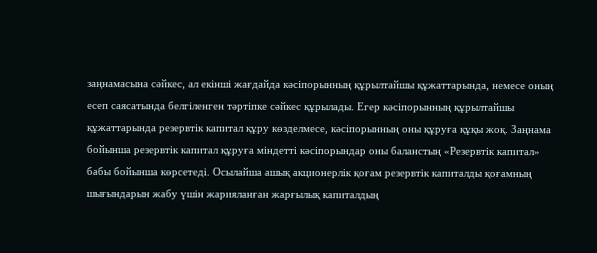заңнамасына сәйкес, ал екінші жағдайда кәсіпорынның құрылтайшы құжаттарында, немесе оның есеп саясатында белгіленген тәртіпке сәйкес құрылады. Егер кәсіпорынның құрылтайшы құжаттарында резервтік капитал құру көзделмесе, кәсіпорынның оны құруға құқы жоқ. Заңнама бойынша резервтік капитал құруға міндетті кәсіпорындар оны баланстың «Резервтік капитал» бабы бойынша көрсетеді. Осылайша ашық акционерлік қоғам резервтік капиталды қоғамның шығындарын жабу үшін жарияланған жарғылық капиталдың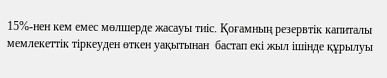15%-нен кем емес мөлшерде жасауы тиіс. Қоғамның резервтік капиталы мемлекеттік тіркеуден өткен уақытынан  бастап екі жыл ішінде құрылуы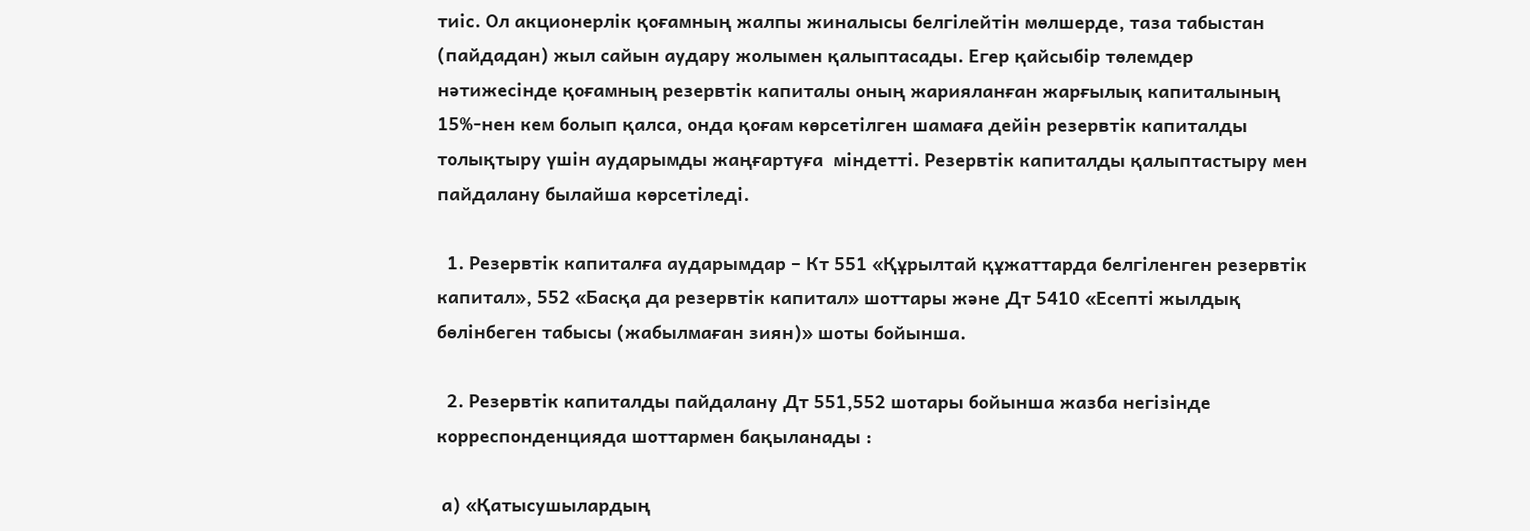тиіс. Ол акционерлік қоғамның жалпы жиналысы белгілейтін мөлшерде, таза табыстан (пайдадан) жыл сайын аудару жолымен қалыптасады. Егер қайсыбір төлемдер нәтижесінде қоғамның резервтік капиталы оның жарияланған жарғылық капиталының 15%-нен кем болып қалса, онда қоғам көрсетілген шамаға дейін резервтік капиталды толықтыру үшін аударымды жаңғартуға  міндетті. Резервтік капиталды қалыптастыру мен пайдалану былайша көрсетіледі.

  1. Резервтік капиталға аударымдар – Кт 551 «Құрылтай құжаттарда белгіленген резервтік капитал», 552 «Басқа да резервтік капитал» шоттары және Дт 5410 «Есепті жылдық бөлінбеген табысы (жабылмаған зиян)» шоты бойынша.

  2. Резервтік капиталды пайдалану Дт 551,552 шотары бойынша жазба негізінде корреспонденцияда шоттармен бақыланады :

 а) «Қатысушылардың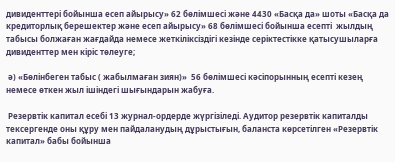дивиденттері бойынша есеп айырысу» 62 бөлімшесі және 4430 «Басқа да» шоты «Басқа да кредиторлық берешектер және есеп айырысу» 68 бөлімшесі бойынша есепті  жылдың    табысы болжаған жағдайда немесе жеткіліксіздігі кезінде серіктестікке қатысушыларға дивиденттер мен кіріс төлеуге;

 ә) «Бөлінбеген табыс ( жабылмаған зиян)»  56 бөлімшесі кәсіпорынның есепті кезең немесе өткен жыл ішіндегі шығындарын жабуға.

 Резервтік капитал есебі 13 журнал-ордерде жүргізіледі. Аудитор резервтік капиталды тексергенде оны құру мен пайдаланудың дұрыстығын, баланста көрсетілген «Резервтік капитал» бабы бойынша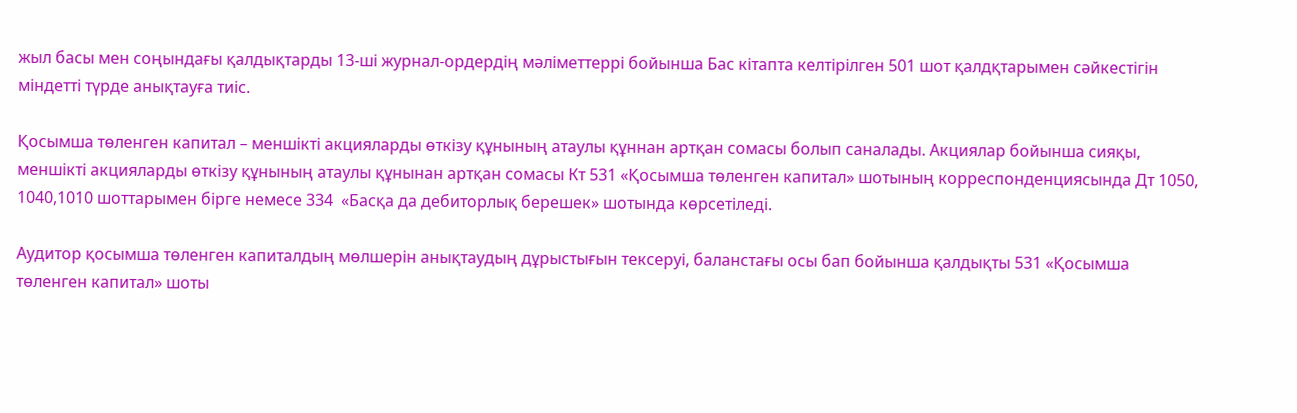жыл басы мен соңындағы қалдықтарды 13-ші журнал-ордердің мәліметтеррі бойынша Бас кітапта келтірілген 501 шот қалдқтарымен сәйкестігін міндетті түрде анықтауға тиіс.

Қосымша төленген капитал – меншікті акцияларды өткізу құнының атаулы құннан артқан сомасы болып саналады. Акциялар бойынша сияқы, меншікті акцияларды өткізу құнының атаулы құнынан артқан сомасы Кт 531 «Қосымша төленген капитал» шотының корреспонденциясында Дт 1050, 1040,1010 шоттарымен бірге немесе 334  «Басқа да дебиторлық берешек» шотында көрсетіледі.

Аудитор қосымша төленген капиталдың мөлшерін анықтаудың дұрыстығын тексеруі, баланстағы осы бап бойынша қалдықты 531 «Қосымша төленген капитал» шоты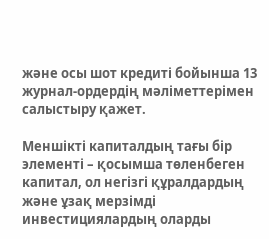және осы шот кредиті бойынша 13 журнал-ордердің мәліметтерімен салыстыру қажет.

Меншікті капиталдың тағы бір элементі – қосымша төленбеген капитал, ол негізгі құралдардың және ұзақ мерзімді инвестициялардың оларды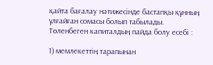қайта бағалау нәтижесінде бастапқы құнның ұлғайған сомасы болып табылады.     Төленбеген капиталдың пайда болу есебі :

1) мемлекеттің тарапынан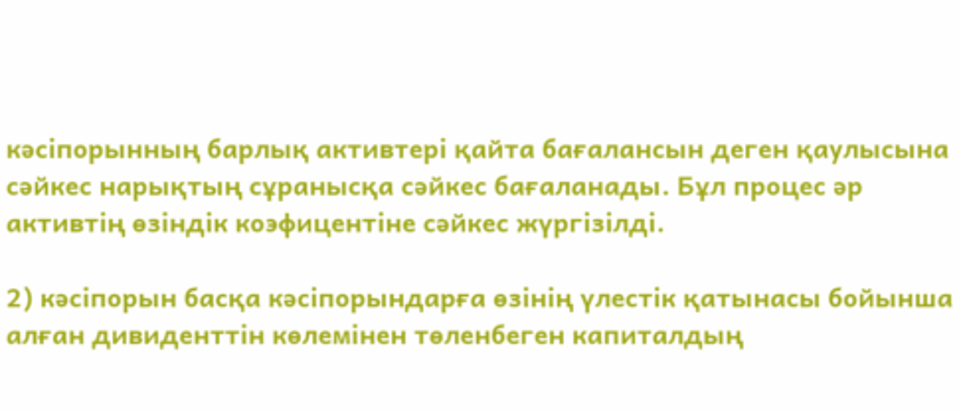кәсіпорынның барлық активтері қайта бағалансын деген қаулысына сәйкес нарықтың сұранысқа сәйкес бағаланады. Бұл процес әр активтің өзіндік коэфицентіне сәйкес жүргізілді.

2) кәсіпорын басқа кәсіпорындарға өзінің үлестік қатынасы бойынша алған дивиденттін көлемінен төленбеген капиталдың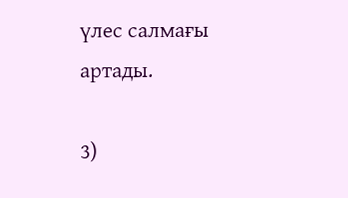үлес салмағы артады.

3)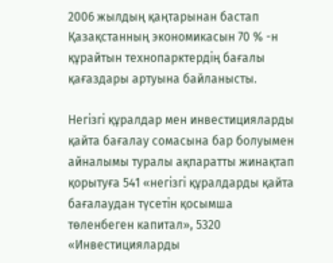2006 жылдың қаңтарынан бастап Қазақстанның экономикасын 70 % -н құрайтын технопарктердің бағалы қағаздары артуына байланысты.

Негізгі құралдар мен инвестицияларды қайта бағалау сомасына бар болуымен айналымы туралы ақпаратты жинақтап қорытуға 541 «негізгі құралдарды қайта бағалаудан түсетін қосымша төленбеген капитал», 5320 «Инвестицияларды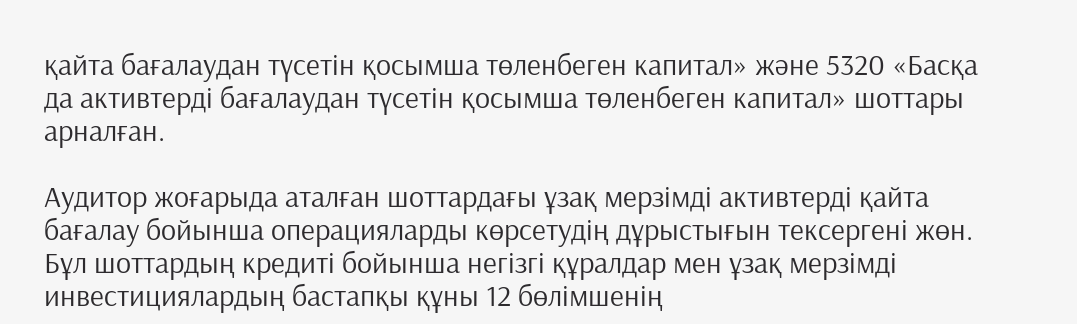қайта бағалаудан түсетін қосымша төленбеген капитал» және 5320 «Басқа да активтерді бағалаудан түсетін қосымша төленбеген капитал» шоттары арналған.

Аудитор жоғарыда аталған шоттардағы ұзақ мерзімді активтерді қайта бағалау бойынша операцияларды көрсетудің дұрыстығын тексергені жөн. Бұл шоттардың кредиті бойынша негізгі құралдар мен ұзақ мерзімді инвестициялардың бастапқы құны 12 бөлімшенің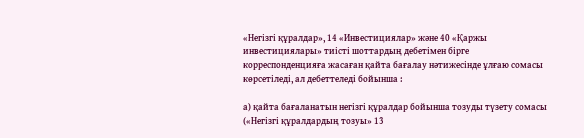«Негізгі құралдар», 14 «Инвестициялар» және 40 «Қаржы инвестициялары» тиісті шоттардың дебетімен бірге корреспонденцияға жасаған қайта бағалау нәтижесінде ұлғаю сомасы көрсетіледі, ал дебеттеледі бойынша :

а) қайта бағаланатын негізгі құралдар бойынша тозуды түзету сомасы («Негізгі құралдардың тозуы» 13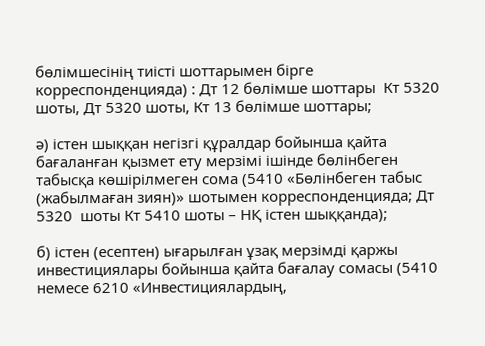бөлімшесінің тиісті шоттарымен бірге корреспонденцияда) : Дт 12 бөлімше шоттары  Кт 5320 шоты, Дт 5320 шоты, Кт 13 бөлімше шоттары;

ә) істен шыққан негізгі құралдар бойынша қайта бағаланған қызмет ету мерзімі ішінде бөлінбеген табысқа көшірілмеген сома (5410 «Бөлінбеген табыс (жабылмаған зиян)» шотымен корреспонденцияда; Дт 5320  шоты Кт 5410 шоты – НҚ істен шыққанда);

б) істен (есептен) ығарылған ұзақ мерзімді қаржы инвестициялары бойынша қайта бағалау сомасы (5410 немесе 6210 «Инвестициялардың,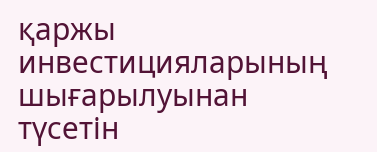қаржы инвестицияларының шығарылуынан түсетін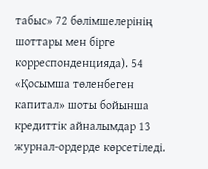табыс» 72 бөлімшелерінің шоттары мен бірге корреспонденцияда). 54 «Қосымша төленбеген капитал» шоты бойынша кредиттік айналымдар 13 журнал-ордерде көрсетіледі.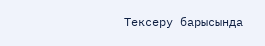Тексеру барысында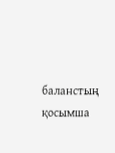баланстың қосымша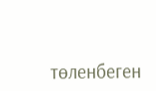төленбеген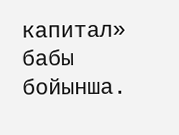капитал» бабы бойынша.